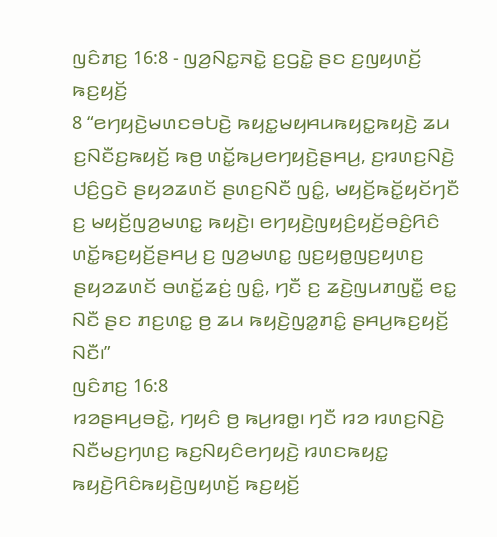ꤜꤢꤨꤊꤢ꤬ 16:8 - ꤜꤤ꤬ꤡꤢ꤭ꤏꤢꤧ꤭ ꤢ꤬ꤞꤢꤧ꤭ ꤔꤢ ꤢ꤬ꤜꤟꤛꤢꤩ꤬ ꤒꤢ꤬ꤟꤢꤩ꤬
8 “ꤕꤚꤟꤢꤧ꤬ꤗꤛꤢꤋꤝꤢꤧ꤬ ꤒꤟꤢ꤭ꤗꤟꤌꤣꤒꤟꤢ꤭ꤒꤟꤢꤧ꤬ ꤘꤣ ꤢ꤬ꤡꤢꤪꤢ꤬ꤒꤟꤢꤩ꤬ ꤒꤥ꤬ ꤛꤢꤩ꤭ꤒꤣ꤬ꤕꤚꤟꤢꤧ꤬ꤔꤌꤣ꤬, ꤢ꤬ꤙꤛꤢ꤬ꤡꤢꤧ꤬ ꤓꤢꤨ꤬ꤞꤢꤧ ꤔꤟꤤꤘꤛꤢꤩ ꤔꤛꤢ꤬ꤡꤢꤪ ꤜꤢꤨ꤭, ꤗꤟꤢꤩ꤬ꤒꤢꤩ꤭ꤟꤢꤩꤚꤢꤪ ꤢ꤬ ꤗꤟꤢꤩ꤬ꤜꤤ꤬ꤗꤛꤢ꤭ ꤒꤟꤢꤧ꤬꤯ ꤕꤚꤟꤢꤧ꤬ꤜꤟꤢꤨ꤬ꤟꤢꤩ꤬ꤋꤢꤨ꤬ꤖꤢꤨ ꤛꤢꤩ꤭ꤒꤢ꤬ꤟꤢꤩ꤬ꤔꤌꤣ꤬ ꤢ꤬ ꤜꤤ꤬ꤗꤛꤢ꤭ ꤜꤢ꤬ꤟꤥ꤭ꤜꤢ꤬ꤟꤛꤢ꤬ ꤔꤟꤤꤘꤛꤢꤩ ꤋꤛꤢꤩ꤭ꤘꤢꤦ꤬ ꤜꤢꤨ꤭, ꤚꤢꤪ ꤢ꤬ ꤘꤢꤧ꤬ꤜꤣꤊꤜꤢꤪ꤭ ꤕꤢ꤭ ꤡꤢꤪ ꤔꤢ ꤊꤢ꤬ꤛꤢ꤭ ꤥ꤬ ꤘꤣ ꤒꤟꤢꤧ꤬ꤜꤤ꤭ꤊꤢꤨ꤭ ꤔꤌꤣ꤬ꤒꤢ꤬ꤟꤢꤩ꤬ ꤡꤢꤪ꤯”
ꤜꤢꤨꤊꤢ꤬ 16:8
ꤙꤤꤔꤌꤣ꤬ꤋꤢꤧ꤭, ꤚꤟꤢꤨ ꤥ꤬ ꤒꤣ꤬ꤙꤥ꤭꤯ ꤚꤢꤪ ꤙꤤ ꤙꤛꤢ꤬ꤡꤢꤧ꤬ ꤡꤢꤪꤗꤢ꤬ꤚꤛꤢ꤬ ꤒꤢ꤬ꤡꤟꤢꤨꤕꤚꤟꤢꤧ꤬ ꤙꤛꤢꤒꤟꤢ꤭ ꤒꤟꤢꤧ꤬ꤖꤢꤨꤒꤟꤢꤧ꤬ꤜꤟꤛꤢꤩ꤬ ꤒꤢ꤬ꤟꤢꤩ꤬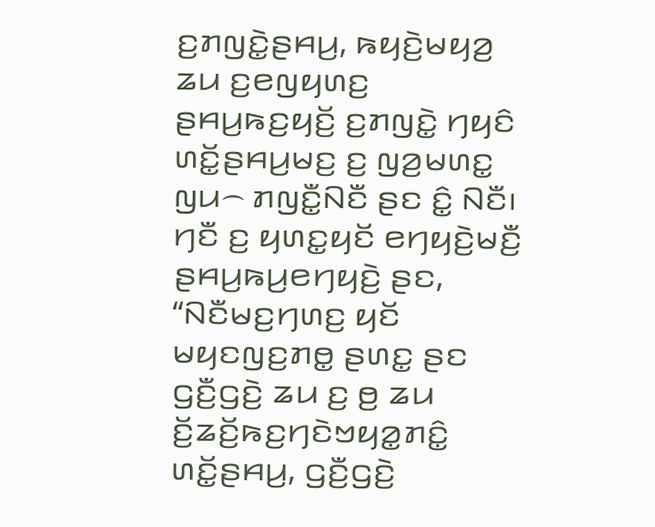ꤢ꤬ꤊꤜꤢꤧ꤭ꤔꤌꤣ꤬, ꤒꤟꤢꤧ꤬ꤗꤟꤤ꤬ ꤘꤣ ꤢ꤬ꤕꤜꤟꤛꤢ꤬ ꤔꤌꤣ꤬ꤒꤢ꤬ꤟꤢꤩ꤬ ꤢ꤬ꤊꤜꤢꤧ꤭ ꤚꤟꤢꤨ ꤛꤢꤩ꤭ꤔꤌꤣ꤬ꤗꤢ꤬ ꤢ꤬ ꤜꤤ꤬ꤗꤛꤢ꤭ ꤜꤣ꤮ ꤊꤜꤢꤪ꤭ꤡꤢꤪ ꤔꤢ ꤢꤨ꤭ ꤡꤢꤪ꤯ ꤚꤢꤪ ꤢ꤬ ꤟꤛꤢ꤭ꤟꤢꤩ ꤕꤚꤟꤢꤧ꤬ꤗꤢꤪ꤬ ꤔꤌꤣ꤬ꤒꤣ꤬ꤕꤚꤟꤢꤧ꤬ ꤔꤢ, “ꤡꤢꤪꤗꤢ꤬ꤚꤛꤢ꤬ ꤟꤢꤩ ꤗꤟꤢꤜꤢ꤬ꤊꤥ꤭ ꤔꤛꤢ꤭ ꤔꤢ ꤞꤢꤪ꤬ꤞꤢꤧ꤬ ꤘꤣ ꤢ꤬ ꤥ꤬ ꤘꤣ ꤢꤩ꤬ꤘꤢꤩ꤬ꤒꤢ꤬ꤚꤢꤧꤠꤟꤤ꤭ꤊꤢꤨ꤭ ꤛꤢꤩ꤭ꤔꤌꤣ꤬, ꤞꤢꤪ꤬ꤞꤢꤧ꤬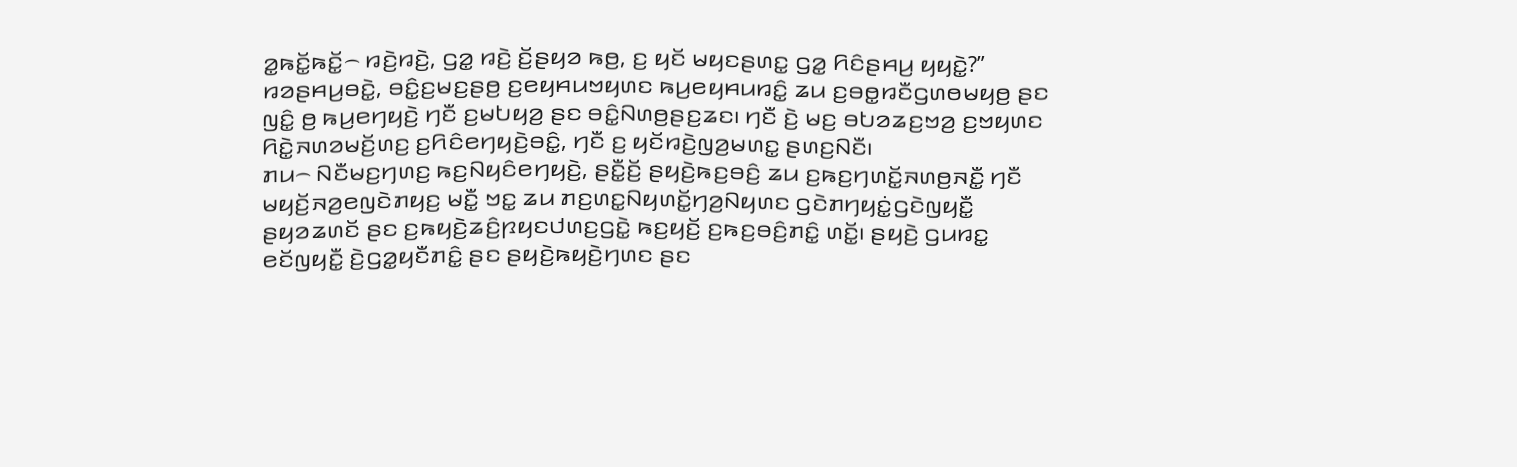ꤤ꤭ꤒꤢꤩ꤭ꤒꤢꤩ꤭꤮ ꤙꤢꤧ꤬ꤙꤢꤧ꤬, ꤞꤤ꤭ ꤙꤢꤧ꤬ ꤢꤩ꤬ꤔꤟꤤ ꤒꤥ꤬, ꤢ꤬ ꤟꤢꤩ ꤗꤟꤢꤔꤛꤢ꤭ ꤞꤤ꤭ ꤖꤢꤨꤔꤌꤣ꤬ ꤟꤟꤢꤧ꤭?”
ꤙꤤꤔꤌꤣ꤬ꤋꤢꤧ꤭, ꤋꤢꤨ꤭ꤢ꤬ꤗꤢ꤬ꤔꤥ꤬ ꤢ꤬ꤕꤟꤌꤣꤠꤟꤛꤢ ꤒꤣ꤬ꤕꤟꤌꤣꤙꤢꤨ꤭ ꤘꤣ ꤢ꤬ꤋꤥ꤭ꤙꤢꤪꤞꤛꤥꤗꤟꤥ꤬ ꤔꤢ ꤜꤢꤨ꤭ ꤥ꤬ ꤒꤣ꤬ꤕꤚꤟꤢꤧ꤬ ꤚꤢꤪ ꤢ꤬ꤗꤝꤟꤤ꤬ ꤔꤢ ꤋꤢꤨ꤭ꤡꤛꤥ꤬ꤔꤢ꤬ꤘꤢ꤯ ꤚꤢꤪ ꤢꤧ꤬ ꤗꤢ꤬ ꤋꤝꤤꤘꤢ꤬ꤠꤤ꤬ ꤢ꤬ꤠꤟꤛꤢ ꤖꤢꤧ꤭ꤏꤛꤤꤗꤢꤩ꤬ꤛꤢ꤬ ꤢ꤬ꤖꤢꤨꤕꤚꤟꤢꤧ꤬ꤋꤢꤨ꤭, ꤚꤢꤪ ꤢ꤬ ꤟꤢꤩꤙꤢꤧ꤬ꤜꤤ꤬ꤗꤛꤢ꤭ ꤔꤛꤢ꤬ꤡꤢꤪ꤯
ꤊꤣ꤮ ꤡꤢꤪꤗꤢ꤬ꤚꤛꤢ꤬ ꤒꤢ꤬ꤡꤟꤢꤨꤕꤚꤟꤢꤧ꤬, ꤔꤢꤪ꤭ꤢꤩ꤬ ꤔꤟꤢꤧ꤬ꤒꤢ꤬ꤋꤢꤨ꤬ ꤘꤣ ꤢ꤬ꤒꤢ꤬ꤚꤛꤢꤩ꤭ꤏꤛꤥ꤬ꤏꤢꤪ꤭ ꤚꤢꤪ ꤗꤟꤢꤩ꤬ꤏꤤ꤬ꤕꤜꤢꤧꤊꤟꤢ꤬ ꤗꤢꤪ꤭ ꤠꤢ꤭ ꤘꤣ ꤊꤢ꤬ꤛꤢ꤭ꤡꤟꤛꤢꤩ꤭ꤚꤤ꤬ꤡꤟꤛꤢ ꤞꤢꤧꤊꤚꤟꤢꤦ꤭ꤞꤢꤧꤜꤟꤢꤪ꤭ ꤔꤟꤤꤘꤛꤢꤩ ꤔꤢ ꤢ꤬ꤒꤟꤢꤧ꤬ꤘꤢꤨ꤬ꤐꤟꤢꤓꤛꤢ꤬ꤞꤢꤧ꤭ ꤒꤢ꤬ꤟꤢꤩ꤬ ꤢ꤬ꤒꤢ꤬ꤋꤢꤨ꤬ꤊꤢꤨ꤭ ꤛꤢꤩ꤭꤯ ꤔꤟꤢꤧ꤬ ꤞꤣꤙꤢ꤭ ꤕꤢꤩꤜꤟꤢꤪ꤭ ꤢꤧ꤬ꤞꤤ꤭ꤟꤢꤪꤊꤢꤨ꤭ ꤔꤢ ꤔꤟꤢꤧ꤬ꤒꤟꤢꤧ꤬ꤚꤛꤢ ꤔꤢ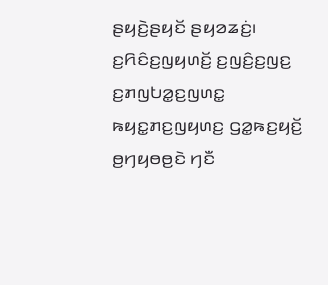ꤔꤟꤢꤧ꤬ꤔꤟꤢꤩ ꤔꤟꤤꤘꤢꤦ꤬꤯ ꤢ꤬ꤖꤢꤨꤢ꤬ꤜꤟꤛꤢꤩ꤬ ꤢ꤬ꤜꤢꤨ꤬ꤢ꤬ꤜꤢ꤬ ꤢ꤬ꤊꤜꤝꤤ꤭ꤢ꤬ꤜꤛꤢ꤭ ꤒꤟꤢ꤭ꤊꤢ꤬ꤜꤟꤛꤢ꤬ ꤞꤤ꤭ꤒꤢ꤬ꤟꤢꤩ꤬ ꤥ꤬ꤚꤟꤥꤥ꤬ꤢꤧ ꤚꤢꤪ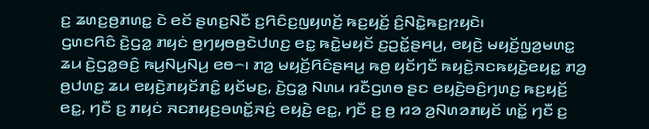ꤢ꤬ ꤘꤛꤢ꤬ꤥ꤬ꤊꤛꤢ꤭ ꤢꤧ ꤕꤢꤩ ꤔꤛꤢ꤬ꤡꤢꤪ ꤢ꤬ꤖꤢꤨꤢ꤬ꤜꤟꤛꤢꤩ꤬ ꤒꤢ꤬ꤟꤢꤩ꤬ ꤢꤨ꤬ꤡꤢꤧ꤭ꤒꤢ꤬ꤐꤟꤢꤧ꤯
ꤞꤛꤢꤖꤢꤨ ꤢꤧ꤬ꤞꤤ꤭ ꤊꤟꤢꤦ ꤥ꤬ꤚꤟꤥꤥ꤬ꤢꤧꤓꤛꤢ꤬ ꤕꤢ꤭ ꤒꤢꤧ꤭ꤗꤟꤢꤩ ꤢ꤬ꤑꤢꤩ꤭ꤔꤌꤣ꤬, ꤕꤟꤢꤧ꤬ ꤗꤟꤢꤩ꤬ꤜꤤ꤬ꤗꤛꤢ꤭ ꤘꤣ ꤢꤧ꤬ꤞꤤ꤭ꤋꤢꤨ꤬ ꤒꤣ꤬ꤡꤣ꤬ꤡꤣ꤬ ꤕꤥ꤮꤯ ꤊꤤ꤬ ꤗꤟꤢꤩ꤬ꤖꤢꤨꤔꤌꤣ꤬ ꤒꤥ꤬ ꤟꤢꤩꤚꤢꤪ ꤒꤟꤢꤧ꤬ꤏꤢꤒꤟꤢꤧ꤬ꤕꤟꤢ꤭ ꤊꤤ꤬ ꤥ꤬ꤓꤛꤢ꤬ ꤘꤣ ꤕꤟꤢꤧ꤬ꤊꤟꤢꤩꤊꤢꤨ꤭ ꤟꤢꤩꤗꤢ꤬, ꤢꤧ꤬ꤞꤤ꤭ ꤡꤛꤣ ꤙꤢꤪꤞꤛꤥ ꤔꤢ ꤕꤟꤢꤧ꤬ꤋꤢꤨ꤬ꤚꤛꤢ꤬ ꤒꤢ꤬ꤟꤢꤩ꤬ ꤕꤢ꤭, ꤚꤢꤪ ꤢ꤬ ꤊꤟꤢꤦ ꤏꤢꤊꤟꤢ꤬ꤋꤛꤢꤩ꤭ꤏꤢꤦ꤬ ꤕꤟꤢꤧ꤬ ꤕꤢ꤭, ꤚꤢꤪ ꤢ꤬ ꤥ꤬ ꤙꤤ ꤤ꤬ꤡꤛꤤꤊꤟꤢꤩ ꤛꤢꤩ꤭ ꤚꤢꤪ ꤢ꤬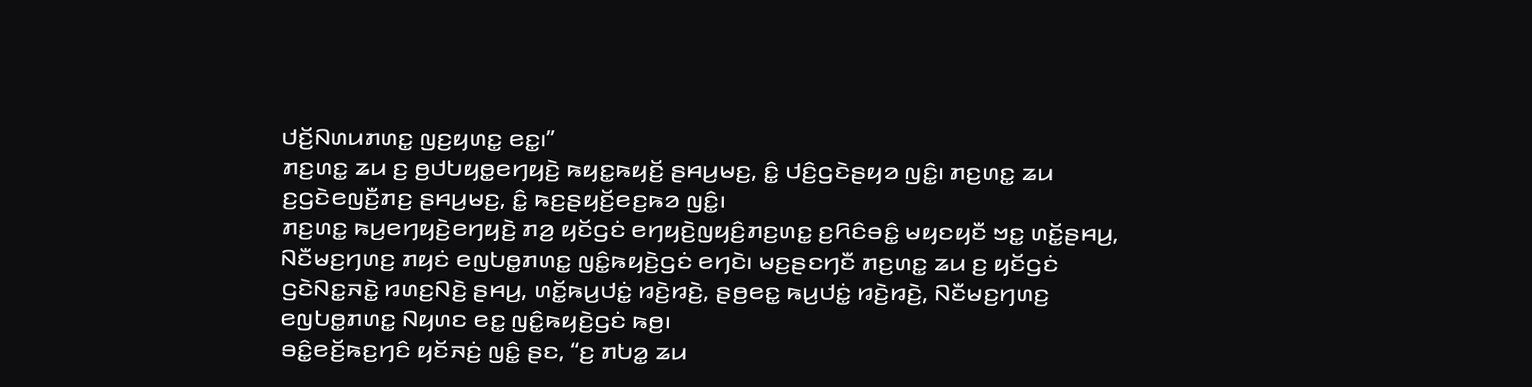ꤓꤢꤩ꤬ꤡꤛꤣꤊꤛꤢ꤭ ꤜꤢ꤬ꤟꤛꤢ꤭ ꤕꤢ꤭꤯”
ꤊꤢ꤬ꤛꤢ꤭ ꤘꤣ ꤢ꤬ ꤥ꤬ꤓꤝꤟꤥ꤭ꤕꤚꤟꤢꤧ꤬ ꤒꤟꤢ꤭ꤒꤟꤢꤩ꤬ ꤔꤌꤣ꤬ꤗꤢ꤬, ꤢꤨ꤭ ꤓꤢꤨ꤬ꤞꤢꤧꤔꤟꤤ ꤜꤢꤨ꤭꤯ ꤊꤢ꤬ꤛꤢ꤭ ꤘꤣ ꤢ꤬ꤞꤢꤧꤕꤜꤢꤪ꤬ꤊꤢ꤬ ꤔꤌꤣ꤬ꤗꤢ꤬, ꤢꤨ꤭ ꤒꤢ꤬ꤔꤟꤢꤩ꤬ꤕꤢ꤬ꤒꤤ ꤜꤢꤨ꤭꤯
ꤊꤢ꤬ꤛꤢ꤭ ꤒꤣ꤬ꤕꤚꤟꤢꤧ꤬ꤕꤚꤟꤢꤧ꤬ ꤊꤤ꤬ ꤟꤢꤩꤞꤢꤦ ꤕꤚꤟꤢꤧ꤬ꤜꤟꤢꤨ꤬ꤊꤢ꤬ꤛꤢ꤭ ꤢ꤬ꤖꤢꤨꤋꤢꤨ꤭ ꤗꤟꤢꤟꤢꤪ ꤠꤢ꤭ ꤛꤢꤩ꤭ꤔꤌꤣ꤬, ꤡꤢꤪꤗꤢ꤬ꤚꤛꤢ꤬ ꤊꤟꤢꤦ ꤕꤜꤝꤥ꤭ꤊꤛꤢ꤭ ꤜꤢꤨ꤭ꤒꤟꤢꤧ꤬ꤞꤢꤦ ꤕꤚꤢꤧ꤯ ꤗꤢ꤬ꤔꤢꤚꤢꤪ ꤊꤢ꤬ꤛꤢ꤭ ꤘꤣ ꤢ꤬ ꤟꤢꤩꤞꤢꤦ ꤞꤢꤧꤡꤢ꤭ꤏꤢꤧ꤭ ꤙꤛꤢ꤬ꤡꤢꤧ꤬ ꤔꤌꤣ꤬, ꤛꤢꤩ꤭ꤒꤣ꤬ꤓꤢꤦ꤭ ꤙꤢꤧ꤬ꤙꤢꤧ꤬, ꤔꤥ꤬ꤕꤢ꤭ ꤒꤣ꤬ꤓꤢꤦ꤭ ꤙꤢꤧ꤬ꤙꤢꤧ꤬, ꤡꤢꤪꤗꤢ꤬ꤚꤛꤢ꤬ ꤕꤜꤝꤥ꤭ꤊꤛꤢ꤭ ꤡꤟꤛꤢ ꤕꤢ꤭ ꤜꤢꤨ꤭ꤒꤟꤢꤧ꤬ꤞꤢꤦ ꤒꤥ꤬꤯
ꤋꤢꤨ꤭ꤕꤢꤩ꤬ꤒꤢ꤬ꤚꤢꤨ ꤟꤢꤩꤏꤢꤦ꤬ ꤜꤢꤨ꤭ ꤔꤢ, “ꤢ꤬ ꤊꤝꤤ꤭ ꤘꤣ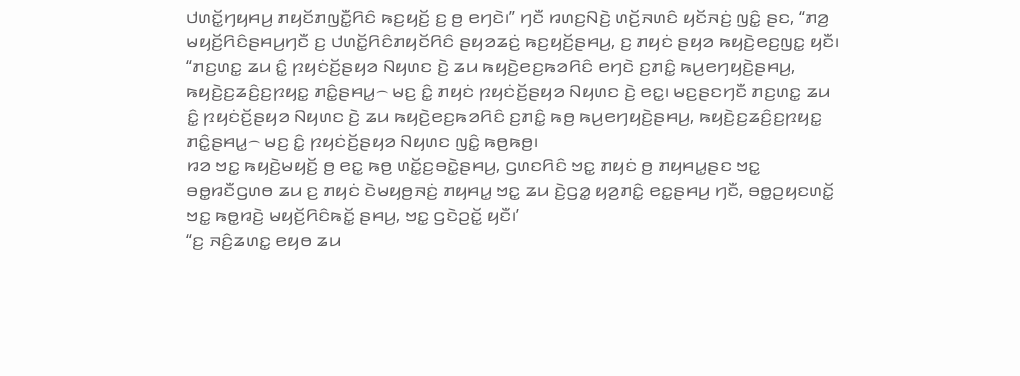ꤓꤛꤢꤩ꤭ꤚꤟꤌꤣ꤬ ꤊꤟꤢꤩꤊꤜꤢꤪ꤭ꤖꤢꤨ ꤒꤢ꤬ꤟꤢꤩ꤬ ꤢ꤬ ꤥ꤬ ꤕꤚꤢꤧ꤯” ꤚꤢꤪ ꤙꤛꤢ꤬ꤡꤢꤧ꤬ ꤛꤢꤩ꤬ꤏꤛꤢꤨ ꤟꤢꤩꤏꤢꤦ꤬ ꤜꤢꤨ꤭ ꤔꤢ, “ꤊꤤ꤬ ꤗꤟꤢꤩ꤬ꤖꤢꤨꤔꤌꤣ꤬ꤚꤢꤪ ꤢ꤬ ꤓꤛꤢꤩ꤭ꤖꤢꤨꤊꤟꤢꤩꤖꤢꤨ ꤔꤟꤤꤘꤢꤦ꤬ ꤒꤢ꤬ꤟꤢꤩ꤬ꤔꤌꤣ꤬, ꤢ꤬ ꤊꤟꤢꤦ ꤔꤟꤤ ꤒꤟꤢꤧ꤬ꤕꤢ꤬ꤜꤢ꤭ ꤟꤢꤪ꤯
“ꤊꤢ꤬ꤛꤢ꤭ ꤘꤣ ꤢꤨ꤭ ꤐꤟꤢꤦꤢꤩ꤬ꤔꤟꤤ ꤡꤟꤛꤢ ꤢꤧ꤬ ꤘꤣ ꤒꤟꤢꤧ꤬ꤕꤢ꤬ꤒꤤꤖꤢꤨ ꤕꤚꤢꤧ ꤢ꤬ꤊꤢꤨ꤭ ꤒꤣ꤬ꤕꤚꤟꤢꤧ꤬ꤔꤌꤣ꤬, ꤒꤟꤢꤧ꤬ꤢ꤬ꤘꤢꤨ꤬ꤢ꤬ꤐꤟꤢ꤭ ꤊꤢꤨ꤭ꤔꤌꤣ꤭꤮ ꤗꤢ꤬ ꤢꤨ꤭ ꤊꤟꤢꤦ ꤐꤟꤢꤦꤢꤩ꤬ꤔꤟꤤ ꤡꤟꤛꤢ ꤢꤧ꤬ ꤕꤢ꤭꤯ ꤗꤢ꤬ꤔꤢꤚꤢꤪ ꤊꤢ꤬ꤛꤢ꤭ ꤘꤣ ꤢꤨ꤭ ꤐꤟꤢꤦꤢꤩ꤬ꤔꤟꤤ ꤡꤟꤛꤢ ꤢꤧ꤬ ꤘꤣ ꤒꤟꤢꤧ꤬ꤕꤢ꤬ꤒꤤꤖꤢꤨ ꤢ꤬ꤊꤢꤨ꤭ ꤒꤥ꤬ ꤒꤣ꤬ꤕꤚꤟꤢꤧ꤬ꤔꤌꤣ꤬, ꤒꤟꤢꤧ꤬ꤢ꤬ꤘꤢꤨ꤬ꤢ꤬ꤐꤟꤢ꤭ ꤊꤢꤨ꤭ꤔꤌꤣ꤭꤮ ꤗꤢ꤬ ꤢꤨ꤭ ꤐꤟꤢꤦꤢꤩ꤬ꤔꤟꤤ ꤡꤟꤛꤢ ꤜꤢꤨ꤭ ꤒꤥ꤬ꤒꤥ꤬꤯
ꤙꤤ ꤠꤢ꤭ ꤒꤟꤢꤧ꤬ꤗꤟꤢꤩ꤬ ꤥ꤬ ꤕꤢ꤭ ꤒꤥ꤬ ꤛꤢꤩ꤭ꤢ꤬ꤋꤢꤧ꤭ꤔꤌꤣ꤬, ꤞꤛꤢꤖꤢꤨ ꤠꤢ꤭ ꤊꤟꤢꤦ ꤥ꤬ ꤊꤟꤌꤣ꤭ꤔꤢ ꤠꤢ꤭ ꤋꤥ꤭ꤙꤢꤪꤞꤛꤥ ꤘꤣ ꤢ꤬ ꤊꤟꤢꤦ ꤢꤧꤗꤟꤥ꤬ꤏꤢꤦ꤬ ꤊꤟꤌꤣ꤭ ꤠꤢ꤭ ꤘꤣ ꤢꤧ꤬ꤞꤤ꤭ ꤟꤤ꤬ꤊꤢꤨ꤭ ꤕꤢ꤭ꤔꤌꤣ꤬ ꤚꤢꤪ, ꤋꤥ꤭ꤑꤟꤢꤛꤢꤩ꤭ ꤠꤢ꤭ ꤒꤥ꤭ꤙꤢꤧ꤬ ꤗꤟꤢꤩ꤬ꤖꤢꤨꤒꤢꤩ꤭ ꤔꤌꤣ꤬, ꤠꤢ꤭ ꤞꤢꤧꤑꤢꤩ꤭ ꤟꤢꤪ꤯’
“ꤢ꤬ ꤏꤢꤨ꤬ꤘꤛꤢ꤭ ꤕꤟꤥ ꤘꤣ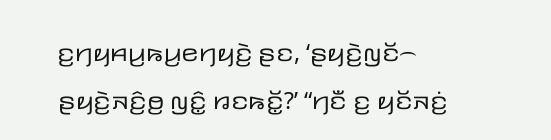ꤢ꤬ꤚꤟꤌꤣ꤬ꤒꤣ꤬ꤕꤚꤟꤢꤧ꤬ ꤔꤢ, ‘ꤔꤟꤢꤧ꤬ꤜꤢꤩ꤮ ꤔꤟꤢꤧ꤬ꤏꤢꤨ꤬ꤥ꤬ ꤜꤢꤨ꤭ ꤙꤢꤒꤢꤩ꤭?’ “ꤚꤢꤪ ꤢ꤬ ꤟꤢꤩꤏꤢꤦ꤬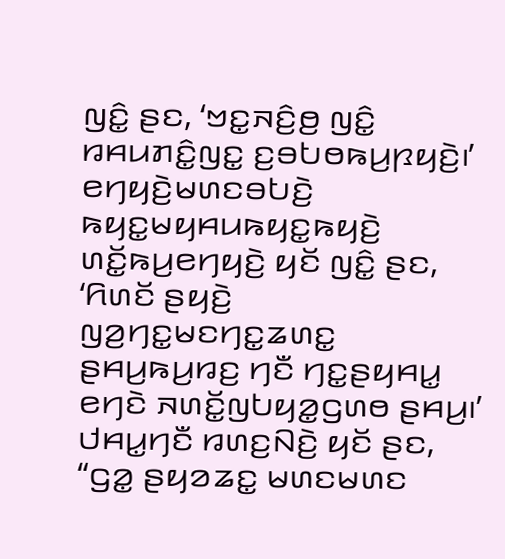ꤜꤢꤨ꤭ ꤔꤢ, ‘ꤠꤢ꤭ꤏꤢꤨ꤬ꤥ꤬ ꤜꤢꤨ꤭ ꤙꤌꤣꤊꤢꤨ꤭ꤜꤢ꤭ ꤢ꤬ꤋꤝꤥꤒꤣ꤬ꤐꤟꤢꤧ꤬꤯’ ꤕꤚꤟꤢꤧ꤬ꤗꤛꤢꤋꤝꤢꤧ꤬ ꤒꤟꤢ꤭ꤗꤟꤌꤣꤒꤟꤢ꤭ꤒꤟꤢꤧ꤬ ꤛꤢꤩ꤭ꤒꤣ꤬ꤕꤚꤟꤢꤧ꤬ ꤟꤢꤩ ꤜꤢꤨ꤭ ꤔꤢ, ‘ꤖꤛꤢꤩ ꤔꤟꤢꤧ꤬ ꤜꤤ꤬ꤚꤢ꤭ꤗꤢꤚꤢ꤭ꤘꤛꤢ꤭ ꤔꤌꤣ꤬ꤒꤣ꤬ꤙꤢ꤬ ꤚꤢꤪ ꤚꤢ꤭ꤔꤟꤌꤣ꤭ ꤕꤚꤢꤧ ꤏꤛꤢꤩ꤭ꤜꤝꤟꤤ꤭ꤞꤛꤥ ꤔꤌꤣ꤬꤯’
ꤓꤌꤣ꤭ꤚꤢꤪ ꤙꤛꤢ꤬ꤡꤢꤧ꤬ ꤟꤢꤩ ꤔꤢ, “ꤞꤤ꤭ ꤔꤟꤤꤘꤢ꤭ ꤗꤛꤢꤗꤛꤢ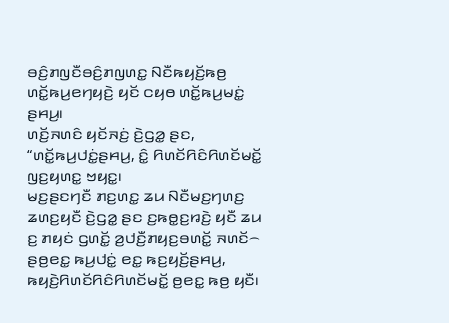ꤋꤢꤨ꤬ꤊꤜꤢꤪꤋꤢꤨ꤬ꤊꤜꤛꤢ꤭ ꤡꤢꤪꤒꤟꤢꤩ꤬ꤒꤥ꤬ ꤛꤢꤩ꤭ꤒꤣ꤬ꤕꤚꤟꤢꤧ꤬ ꤟꤢꤩ ꤍꤟꤥ ꤛꤢꤩ꤭ꤒꤣ꤬ꤗꤢꤦ꤭ ꤔꤌꤣ꤬꤯
ꤛꤢꤩ꤬ꤏꤛꤢꤨ ꤟꤢꤩꤏꤢꤦ꤬ ꤢꤧ꤬ꤞꤤ꤭ ꤔꤢ, “ꤛꤢꤩ꤭ꤒꤣ꤬ꤓꤢꤦ꤭ꤔꤌꤣ꤬, ꤢꤨ꤭ ꤖꤛꤢꤩꤖꤢꤨꤖꤛꤢꤩꤗꤢꤩ꤭ ꤜꤢ꤬ꤟꤛꤢ꤭ ꤠꤟꤢ꤭꤯
ꤗꤢ꤬ꤔꤢꤚꤢꤪ ꤊꤢ꤬ꤛꤢ꤭ ꤘꤣ ꤡꤢꤪꤗꤢ꤬ꤚꤛꤢ꤬ ꤘꤛꤢ꤬ꤟꤢꤪ ꤢꤧ꤬ꤞꤤ꤭ ꤔꤢ ꤢ꤬ꤒꤥ꤭ꤢ꤬ꤙꤢꤧ꤬ ꤟꤢꤪ ꤘꤣ ꤢ꤬ ꤊꤟꤢꤦ ꤞꤛꤢꤩ꤭ ꤤ꤬ꤓꤢꤪ꤬ꤊꤟꤢ꤬ꤋꤛꤢꤩ꤭ ꤏꤛꤢꤩ꤮ ꤔꤥ꤬ꤕꤢ꤭ ꤒꤣ꤬ꤓꤢꤦ꤭ ꤕꤢ꤭ ꤒꤢ꤬ꤟꤢꤩ꤬ꤔꤌꤣ꤬, ꤒꤟꤢꤧ꤬ꤖꤛꤢꤩꤖꤢꤨꤖꤛꤢꤩꤗꤢꤩ꤭ ꤥ꤬ꤕꤢ꤭ ꤒꤥ꤬ ꤟꤢꤪ꤯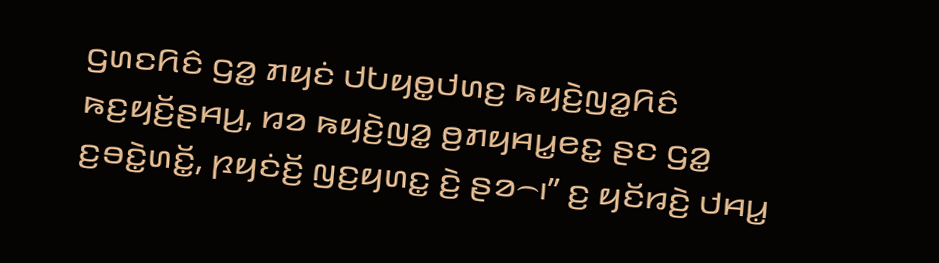ꤞꤛꤢꤖꤢꤨ ꤞꤤ꤭ ꤊꤟꤢꤦ ꤓꤝꤟꤥ꤭ꤓꤛꤢ꤬ ꤒꤟꤢꤧ꤬ꤜꤤ꤭ꤖꤢꤨ ꤒꤢ꤬ꤟꤢꤩ꤬ꤔꤌꤣ꤬, ꤙꤤ ꤒꤟꤢꤧ꤬ꤜꤤ꤭ ꤥ꤬ꤊꤟꤌꤣ꤭ꤕꤢ꤭ ꤔꤢ ꤞꤤ꤭ ꤢ꤬ꤋꤢꤧ꤭ꤛꤢꤩ꤭, ꤐꤟꤢꤦꤢꤩ꤬ ꤜꤢ꤬ꤟꤛꤢ꤭ ꤢꤧ꤬ ꤔꤤ꤮꤯” ꤢ꤬ ꤟꤢꤩꤙꤢꤧ꤬ ꤓꤌꤣ꤭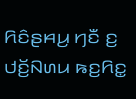ꤖꤢꤨꤔꤌꤣ꤬ ꤚꤢꤪ ꤢ꤬ ꤓꤢꤩ꤬ꤡꤛꤣ ꤒꤢ꤬ꤖꤢ꤭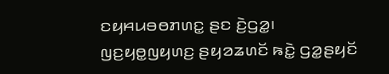ꤢꤟꤌꤣꤋꤥꤊꤛꤢ꤭ ꤔꤢ ꤢꤧ꤬ꤞꤤ꤭꤯
ꤜꤢ꤬ꤟꤥ꤭ꤜꤟꤛꤢ꤬ ꤔꤟꤤꤘꤛꤢꤩ ꤒꤢꤧ꤭ ꤞꤤ꤭ꤔꤟꤢꤩ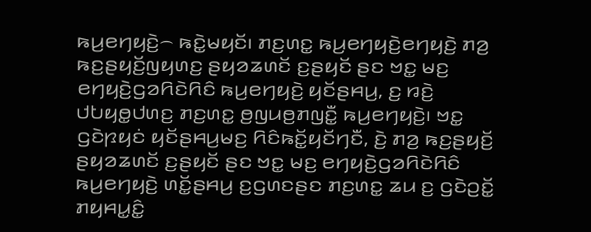ꤒꤣ꤬ꤕꤚꤟꤢꤧ꤬꤮ ꤒꤢꤧ꤭ꤗꤟꤢꤩ꤯ ꤊꤢ꤬ꤛꤢ꤭ ꤒꤣ꤬ꤕꤚꤟꤢꤧ꤬ꤕꤚꤟꤢꤧ꤬ ꤊꤤ꤬ ꤒꤢ꤬ꤔꤟꤢꤩ꤬ꤜꤟꤛꤢ꤬ ꤔꤟꤤꤘꤛꤢꤩ ꤢ꤬ꤔꤟꤢꤩ ꤔꤢ ꤠꤢ꤭ ꤗꤢ꤬ ꤕꤚꤟꤢꤧ꤬ꤞꤤꤖꤢꤧꤖꤢꤨ ꤒꤣ꤬ꤕꤚꤟꤢꤧ꤬ ꤟꤢꤩꤔꤌꤣ꤬, ꤢ꤬ ꤙꤢꤧ꤬ ꤓꤝꤟꤥ꤭ꤓꤛꤢ꤬ ꤊꤢ꤬ꤛꤢ꤭ ꤥ꤬ꤜꤣꤥ꤬ꤊꤜꤢꤪ꤭ ꤒꤣ꤬ꤕꤚꤟꤢꤧ꤬꤯ ꤠꤢ꤭ ꤞꤢꤧꤐꤟꤢꤦ ꤟꤢꤩꤔꤌꤣ꤬ꤗꤢ꤬ ꤖꤢꤨꤒꤢꤩ꤭ꤟꤢꤩꤚꤢꤪ, ꤢꤧ꤬ ꤊꤤ꤬ ꤒꤢ꤬ꤔꤟꤢꤩ꤬ ꤔꤟꤤꤘꤛꤢꤩ ꤢ꤬ꤔꤟꤢꤩ ꤔꤢ ꤠꤢ꤭ ꤗꤢ꤬ ꤕꤚꤟꤢꤧ꤬ꤞꤤꤖꤢꤧꤖꤢꤨ ꤒꤣ꤬ꤕꤚꤟꤢꤧ꤬ ꤛꤢꤩ꤭ꤔꤌꤣ꤬ ꤢ꤬ꤞꤛꤢꤔꤢ ꤊꤢ꤬ꤛꤢ꤭ ꤘꤣ ꤢ꤬ ꤞꤢꤧꤑꤢꤩ꤭ ꤊꤟꤌꤣ꤭ꤢꤨ꤭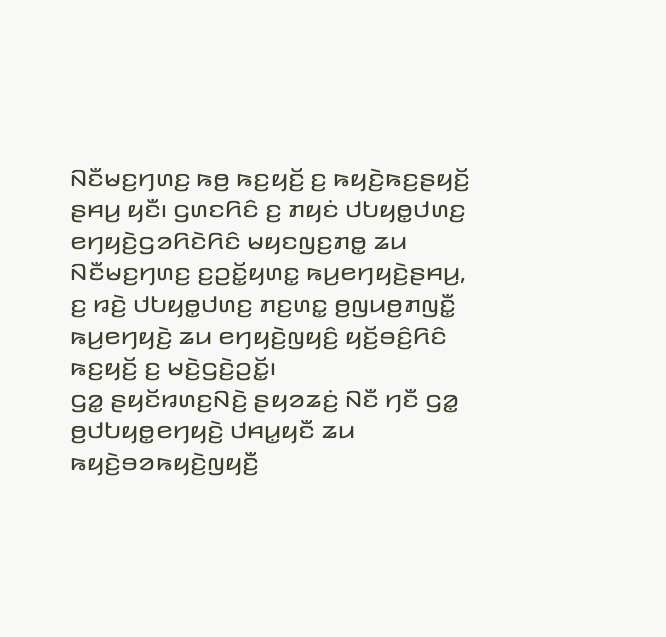ꤡꤢꤪꤗꤢ꤬ꤚꤛꤢ꤬ ꤒꤥ꤬ ꤒꤢ꤬ꤟꤢꤩ꤬ ꤢ꤬ ꤒꤟꤢꤧ꤬ꤒꤢ꤬ꤔꤟꤢꤩ꤬ ꤔꤌꤣ꤬ ꤟꤢꤪ꤯ ꤞꤛꤢꤖꤢꤨ ꤢ꤬ ꤊꤟꤢꤦ ꤓꤝꤟꤥ꤭ꤓꤛꤢ꤬ ꤕꤚꤟꤢꤧ꤬ꤞꤤꤖꤢꤧꤖꤢꤨ ꤗꤟꤢꤜꤢ꤬ꤊꤥ꤭ ꤘꤣ ꤡꤢꤪꤗꤢ꤬ꤚꤛꤢ꤬ ꤢ꤬ꤑꤢꤩ꤭ꤟꤛꤢ꤭ ꤒꤣ꤬ꤕꤚꤟꤢꤧ꤬ꤔꤌꤣ꤬, ꤢ꤬ ꤙꤢꤧ꤬ ꤓꤝꤟꤥ꤭ꤓꤛꤢ꤬ ꤊꤢ꤬ꤛꤢ꤭ ꤥ꤬ꤜꤣꤥ꤬ꤊꤜꤢꤪ꤭ ꤒꤣ꤬ꤕꤚꤟꤢꤧ꤬ ꤘꤣ ꤕꤚꤟꤢꤧ꤬ꤜꤟꤢꤨ꤬ ꤟꤢꤩ꤬ꤋꤢꤨ꤬ꤖꤢꤨ ꤒꤢ꤬ꤟꤢꤩ꤬ ꤢ꤬ ꤗꤢꤧ꤬ꤞꤢꤧ꤬ꤑꤢꤩ꤭꤯
ꤞꤤ꤭ ꤔꤟꤢꤩꤙꤛꤢ꤬ꤡꤢꤧ꤬ ꤔꤟꤤꤘꤢꤦ꤬ ꤡꤢꤪ ꤚꤢꤪ ꤞꤤ꤭ ꤥ꤬ꤓꤝꤟꤥ꤭ꤕꤚꤟꤢꤧ꤬ ꤓꤌꤣ꤭ꤟꤢꤪ ꤘꤣ ꤒꤟꤢꤧ꤬ꤋꤤꤒꤟꤢꤧ꤬ꤜꤟꤢꤪ꤬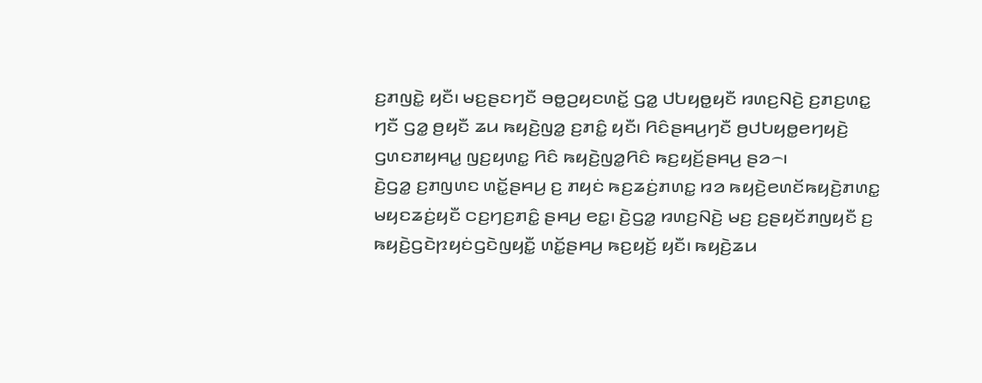ꤢ꤬ꤊꤜꤢꤧ꤭ ꤟꤢꤪ꤯ ꤗꤢ꤬ꤔꤢꤚꤢꤪ ꤋꤥ꤭ꤑꤟꤢꤛꤢꤩ꤭ ꤞꤤ꤭ ꤓꤝꤟꤥ꤭ꤟꤢꤪ ꤙꤛꤢ꤬ꤡꤢꤧ꤬ ꤢ꤬ꤊꤢ꤬ꤛꤢ꤭ ꤚꤢꤪ ꤞꤤ꤭ ꤥ꤬ꤟꤢꤪ ꤘꤣ ꤒꤟꤢꤧ꤬ꤜꤤ꤭ ꤢ꤬ꤊꤢꤨ꤭ ꤟꤢꤪ꤯ ꤖꤢꤨꤔꤌꤣ꤬ꤚꤢꤪ ꤥ꤬ꤓꤝꤟꤥ꤭ꤕꤚꤟꤢꤧ꤬ ꤞꤛꤢꤊꤟꤌꤣ꤭ ꤜꤢ꤬ꤟꤛꤢ꤭ ꤖꤢꤨ ꤒꤟꤢꤧ꤬ꤜꤤ꤭ꤖꤢꤨ ꤒꤢ꤬ꤟꤢꤩ꤬ꤔꤌꤣ꤬ ꤔꤤ꤮꤯
ꤢꤧ꤬ꤞꤤ꤭ ꤢ꤬ꤊꤜꤛꤢ ꤛꤢꤩ꤭ꤔꤌꤣ꤬ ꤢ꤬ ꤊꤟꤢꤦ ꤒꤢ꤬ꤘꤢꤦ꤬ꤊꤛꤢ꤭ ꤙꤤ ꤒꤟꤢꤧ꤬ꤕꤛꤢꤩꤒꤟꤢꤧ꤬ꤊꤛꤢ꤭ ꤗꤟꤢꤘꤢꤦ꤬ꤟꤢꤪ ꤍꤢ꤬ꤚꤢ꤬ꤊꤢꤨ꤭ ꤔꤌꤣ꤬ ꤕꤢ꤭꤯ ꤢꤧ꤬ꤞꤤ꤭ ꤙꤛꤢ꤬ꤡꤢꤧ꤬ ꤗꤢ꤬ ꤢ꤬ꤔꤟꤢꤩꤊꤜꤟꤢꤪ ꤢ꤬ ꤒꤟꤢꤧ꤬ꤞꤢꤧꤐꤟꤢꤦꤞꤢꤧꤜꤟꤢꤪ꤭ ꤛꤢꤩ꤭ꤔꤌꤣ꤬ ꤒꤢ꤬ꤟꤢꤩ꤬ ꤟꤢꤪ꤯ ꤒꤟꤢꤧ꤬ꤘꤣ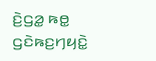ꤢꤧ꤬ꤞꤤ꤭ ꤒꤥ꤭ ꤞꤢꤧꤒꤢ꤬ꤚꤟꤢꤧ꤭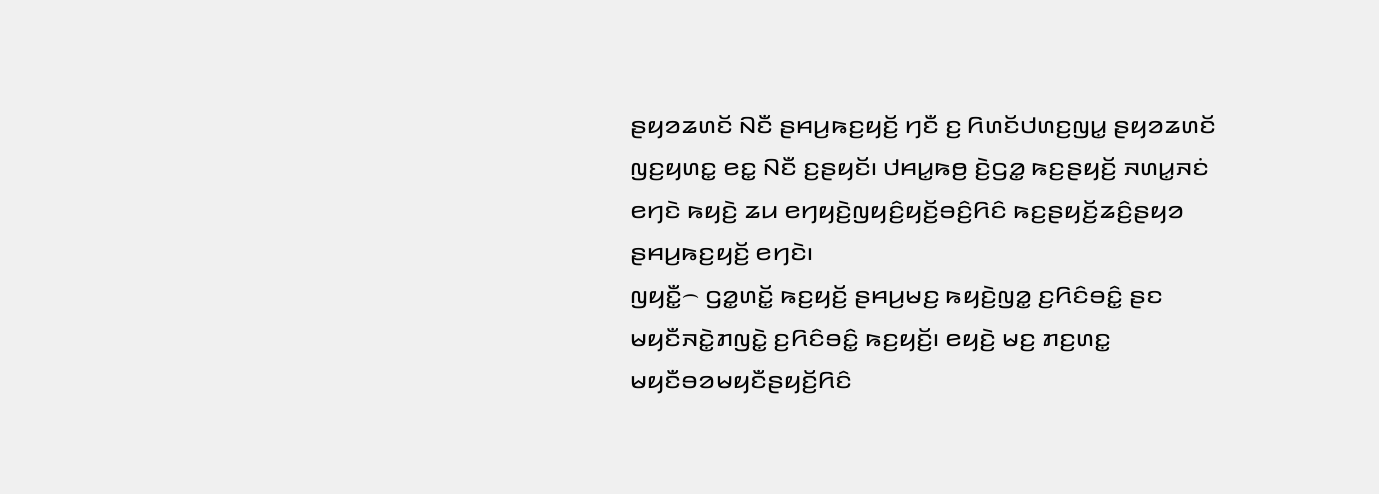ꤔꤟꤤꤘꤛꤢꤩ ꤡꤢꤪ ꤔꤌꤣ꤬ꤒꤢ꤬ꤟꤢꤩ꤬ ꤚꤢꤪ ꤢ꤬ ꤖꤛꤢꤩꤓꤛꤢ꤬ꤜꤣ꤭ ꤔꤟꤤꤘꤛꤢꤩ ꤜꤢ꤬ꤟꤛꤢ꤭ ꤕꤢ꤭ ꤡꤢꤪ ꤢ꤬ꤔꤟꤢꤩ꤯ ꤓꤌꤣ꤭ꤒꤥ꤬ ꤢꤧ꤬ꤞꤤ꤭ ꤒꤢ꤬ꤔꤟꤢꤩ꤬ ꤏꤛꤣ꤭ꤏꤢꤦ ꤕꤚꤢꤧ ꤒꤟꤢꤧ꤬ ꤘꤣ ꤕꤚꤟꤢꤧ꤬ꤜꤟꤢꤨ꤬ꤟꤢꤩ꤬ꤋꤢꤨ꤬ꤖꤢꤨ ꤒꤢ꤬ꤔꤟꤢꤩ꤬ꤘꤢꤨ꤬ꤔꤟꤤ ꤔꤌꤣ꤬ꤒꤢ꤬ꤟꤢꤩ꤬ ꤕꤚꤢꤧ꤯
ꤜꤟꤢꤪ꤭꤮ ꤞꤤ꤭ꤛꤢꤩ꤭ ꤒꤢ꤬ꤟꤢꤩ꤬ ꤔꤌꤣ꤬ꤗꤢ꤬ ꤒꤟꤢꤧ꤬ꤜꤤ꤭ ꤢ꤬ꤖꤢꤨꤋꤢꤨ꤭ ꤔꤢ ꤗꤟꤢꤪꤏꤢꤧ꤭ꤊꤜꤢꤧ꤭ ꤢ꤬ꤖꤢꤨꤋꤢꤨ꤭ ꤒꤢ꤬ꤟꤢꤩ꤬꤯ ꤕꤟꤢꤧ꤬ ꤗꤢ꤬ ꤊꤢ꤬ꤛꤢ꤭ ꤗꤟꤢꤪꤋꤤꤗꤟꤢꤪꤔꤟꤢꤩ꤬ꤖꤢꤨ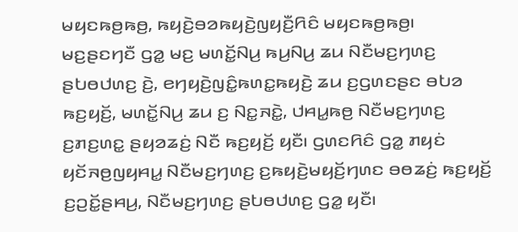ꤗꤟꤢꤒꤥ꤬ꤒꤥ꤬, ꤒꤟꤢꤧ꤬ꤋꤤꤒꤟꤢꤧ꤬ꤜꤟꤢꤪ꤬ꤖꤢꤨ ꤗꤟꤢꤒꤥ꤬ꤒꤥ꤬꤯
ꤗꤢ꤬ꤔꤢꤚꤢꤪ ꤞꤤ꤭ ꤗꤢ꤬ ꤗꤛꤢꤩ꤭ꤡꤣ꤬ ꤒꤣ꤬ꤡꤣ꤬ ꤘꤣ ꤡꤢꤪꤗꤢ꤬ꤚꤛꤢ꤬ ꤔꤝꤥꤓꤛꤢ꤬ ꤢꤧ꤬, ꤕꤚꤟꤢꤧ꤬ꤜꤢꤨ꤭ꤒꤛꤢ꤭ꤒꤟꤢꤧ꤬ ꤘꤣ ꤢ꤬ꤞꤛꤢꤔꤢ ꤋꤝꤤ ꤒꤢ꤬ꤟꤢꤩ꤬, ꤗꤛꤢꤩ꤭ꤡꤣ꤬ ꤘꤣ ꤢ꤬ ꤡꤢ꤭ꤏꤢꤧ꤭, ꤓꤌꤣ꤭ꤒꤥ꤬ ꤡꤢꤪꤗꤢ꤬ꤚꤛꤢ꤬ ꤢ꤬ꤊꤢ꤬ꤛꤢ꤭ ꤔꤟꤤꤘꤢꤦ꤬ ꤡꤢꤪ ꤒꤢ꤬ꤟꤢꤩ꤬ ꤟꤢꤪ꤯ ꤞꤛꤢꤖꤢꤨ ꤞꤤ꤭ ꤊꤟꤢꤦ ꤟꤢꤩꤏꤥ꤬ꤜꤟꤌꤣ꤭ ꤡꤢꤪꤗꤢ꤬ꤚꤛꤢ꤬ ꤢ꤬ꤒꤟꤢꤧ꤬ꤗꤟꤢꤩ꤬ꤚꤛꤢ ꤋꤥꤘꤢꤦ꤬ ꤒꤢ꤬ꤟꤢꤩ꤬ ꤢ꤬ꤑꤢꤩ꤭ꤔꤌꤣ꤬, ꤡꤢꤪꤗꤢ꤬ꤚꤛꤢ꤬ ꤔꤝꤥꤓꤛꤢ꤬ ꤞꤤ꤭ ꤟꤢꤪ꤯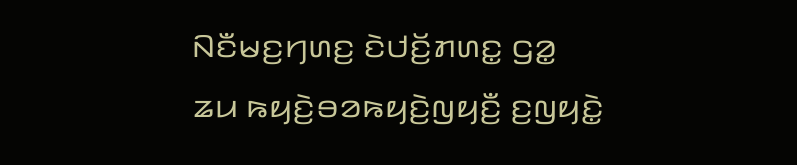ꤡꤢꤪꤗꤢ꤬ꤚꤛꤢ꤬ ꤢꤧꤓꤢꤩ꤬ꤊꤛꤢ꤭ ꤞꤤ꤭ ꤘꤣ ꤒꤟꤢꤧ꤬ꤋꤤꤒꤟꤢꤧ꤬ꤜꤟꤢꤪ꤬ ꤢ꤬ꤜꤟꤢꤧ꤭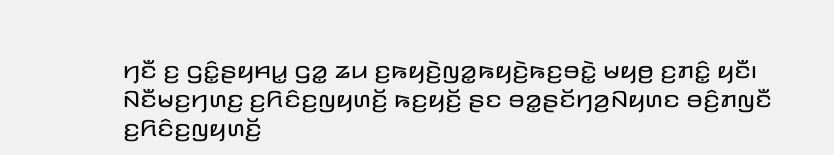ꤚꤢꤪ ꤢ꤬ ꤞꤢꤨ꤭ꤔꤟꤌꤣ꤭ ꤞꤤ꤭ ꤘꤣ ꤢ꤬ꤒꤟꤢꤧ꤬ꤜꤤ꤭ꤒꤟꤢꤧ꤬ꤒꤢ꤬ꤋꤢꤧ꤭ ꤗꤟꤥ꤬ ꤢ꤬ꤊꤢꤨ꤭ ꤟꤢꤪ꤯
ꤡꤢꤪꤗꤢ꤬ꤚꤛꤢ꤬ ꤢ꤬ꤖꤢꤨꤢ꤬ꤜꤟꤛꤢꤩ꤬ ꤒꤢ꤬ꤟꤢꤩ꤬ ꤔꤢ ꤋꤤ꤭ꤔꤢꤩꤚꤤ꤬ꤡꤟꤛꤢ ꤋꤢꤨ꤬ꤊꤜꤢꤪ ꤢ꤬ꤖꤢꤨꤢ꤬ꤜꤟꤛꤢꤩ꤬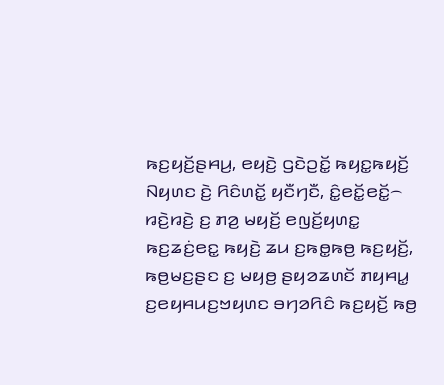ꤒꤢ꤬ꤟꤢꤩ꤬ꤔꤌꤣ꤬, ꤕꤟꤢꤧ꤬ ꤞꤢꤧꤑꤢꤩ꤭ ꤒꤟꤢ꤭ꤒꤟꤢꤩ꤬ ꤡꤟꤛꤢ ꤢꤧ꤬ ꤖꤢꤨꤛꤢꤩ꤭ ꤟꤢꤪꤚꤢꤪ, ꤢꤨ꤭ꤕꤢꤩ꤭ꤕꤢꤩ꤭꤮ ꤙꤢꤧ꤬ꤙꤢꤧ꤬ ꤢ꤬ ꤊꤤ꤬ ꤗꤟꤢꤩ꤬ ꤕꤜꤢꤩ꤬ꤟꤛꤢ꤭ ꤒꤢ꤬ꤘꤢꤦ꤬ꤕꤢ꤭ ꤒꤟꤢꤧ꤬ ꤘꤣ ꤢ꤬ꤒꤥ꤭ꤒꤥ꤬ ꤒꤢ꤬ꤟꤢꤩ꤬, ꤒꤥ꤬ꤗꤢ꤬ꤔꤢ ꤢ꤬ ꤗꤟꤥ꤬ ꤔꤟꤤꤘꤛꤢꤩ ꤊꤟꤌꤣ꤭ ꤢ꤬ꤕꤟꤌꤣꤢ꤬ꤠꤟꤛꤢ ꤋꤚꤤꤖꤢꤨ ꤒꤢ꤬ꤟꤢꤩ꤬ ꤒꤥ꤬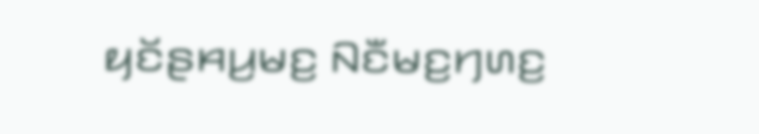ꤟꤢꤩꤔꤌꤣ꤬ꤗꤢ꤬ ꤡꤢꤪꤗꤢ꤬ꤚꤛꤢ꤬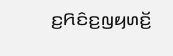ꤢ꤬ꤖꤢꤨꤢ꤬ꤜꤟꤛꤢꤩ꤬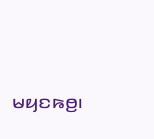ꤗꤟꤢꤒꤥ꤬꤯